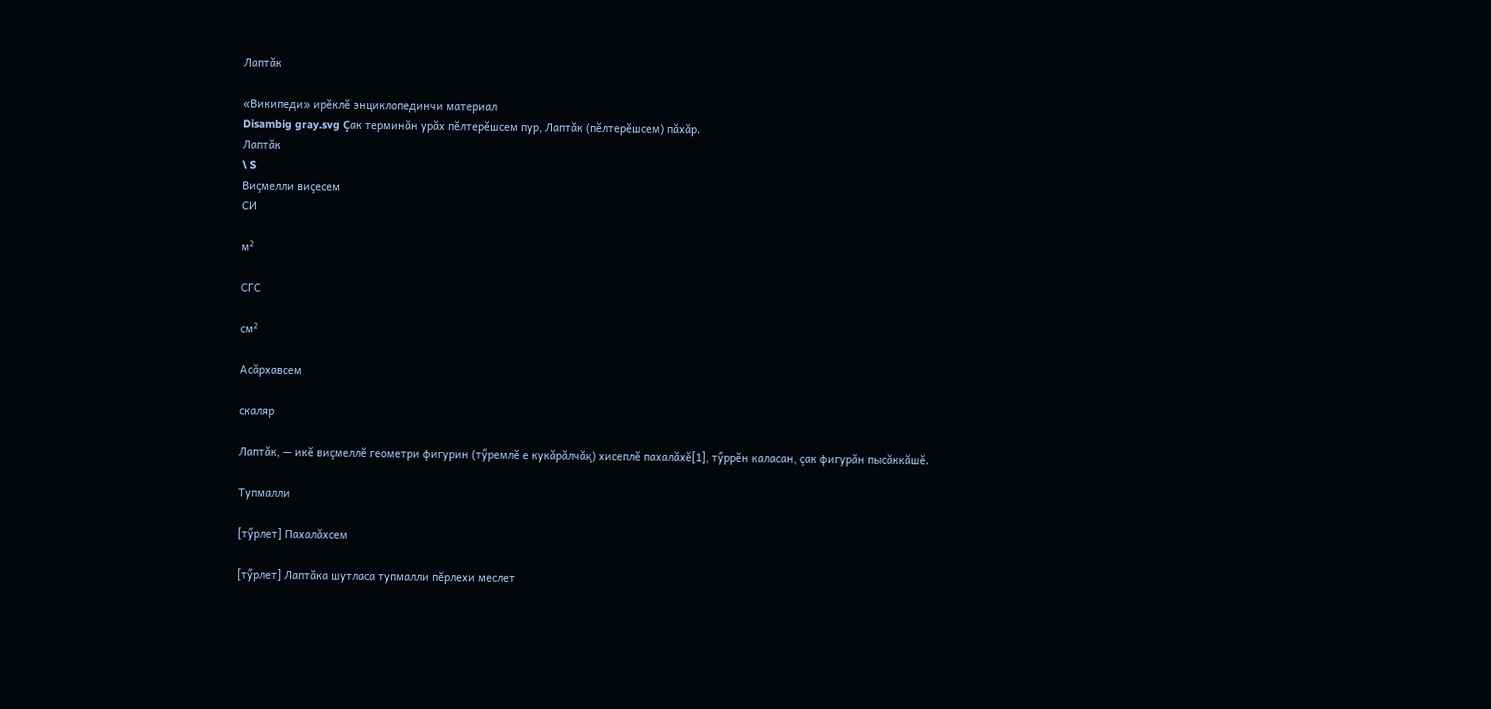Лаптăк

«Википеди» ирĕклĕ энциклопединчи материал
Disambig gray.svg Çак терминăн урăх пĕлтерĕшсем пур, Лаптăк (пĕлтерĕшсем) пăхăр.
Лаптăк
\ S
Виçмелли виçесем
СИ

м²

СГС

см²

Асăрхавсем

скаляр

Лаптăк, — икĕ виçмеллĕ геометри фигурин (тӳремлĕ е кукăрăлчăқ) хисеплĕ пахалăхĕ[1], тӳррĕн каласан, çак фигурăн пысăккăшĕ.

Тупмалли

[тӳрлет] Пахалăхсем

[тӳрлет] Лаптăка шутласа тупмалли пĕрлехи меслет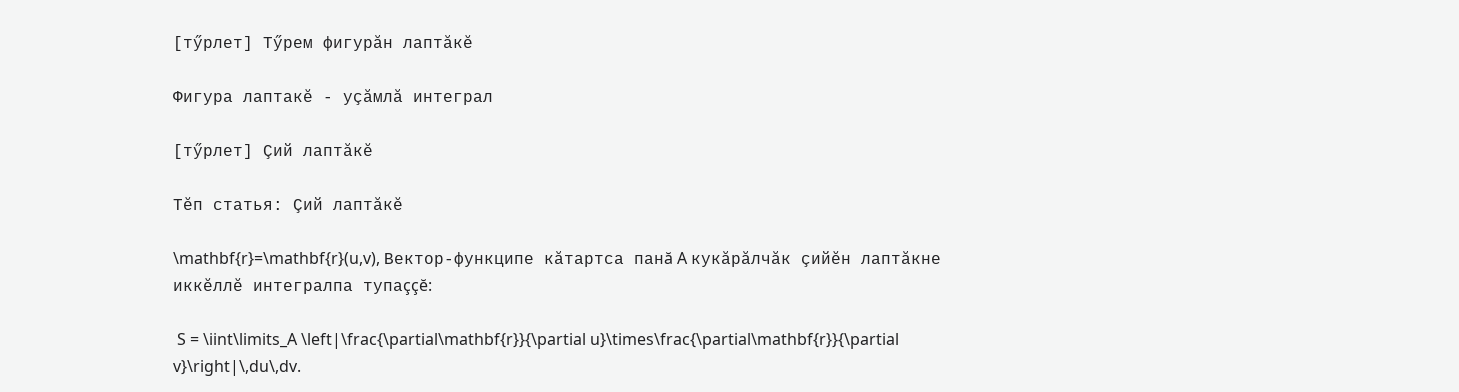[тӳрлет] Тӳрем фигурăн лаптăкĕ

Фигура лаптакĕ - уçăмлă интеграл

[тӳрлет] Çий лаптăкĕ

Тĕп статья: Çий лаптăкĕ

\mathbf{r}=\mathbf{r}(u,v), Вектор-функципе кăтартса панă A кукăрăлчăк çийĕн лаптăкне иккĕллĕ интегралпа тупаççĕ:

 S = \iint\limits_A \left|\frac{\partial\mathbf{r}}{\partial u}\times\frac{\partial\mathbf{r}}{\partial v}\right|\,du\,dv.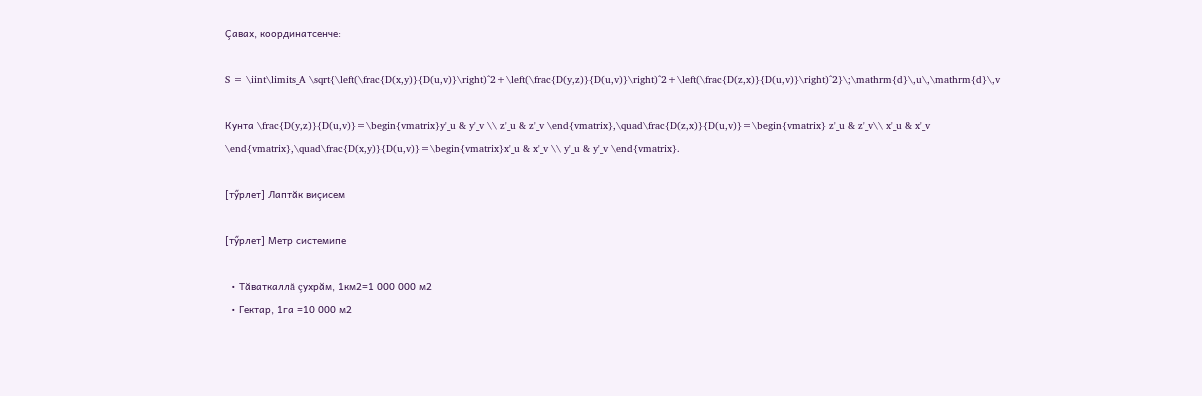Çавах, координатсенче:

S = \iint\limits_A \sqrt{\left(\frac{D(x,y)}{D(u,v)}\right)^2+\left(\frac{D(y,z)}{D(u,v)}\right)^2+\left(\frac{D(z,x)}{D(u,v)}\right)^2}\;\mathrm{d}\,u\,\mathrm{d}\,v

Кунта \frac{D(y,z)}{D(u,v)}=\begin{vmatrix}y'_u & y'_v \\ z'_u & z'_v \end{vmatrix},\quad\frac{D(z,x)}{D(u,v)}=\begin{vmatrix} z'_u & z'_v\\ x'_u & x'_v \end{vmatrix},\quad\frac{D(x,y)}{D(u,v)}=\begin{vmatrix}x'_u & x'_v \\ y'_u & y'_v \end{vmatrix}.

[тӳрлет] Лаптăк виçисем

[тӳрлет] Метр системипе

  • Тăваткаллă çухрăм, 1км2=1 000 000 м2
  • Гектар, 1га =10 000 м2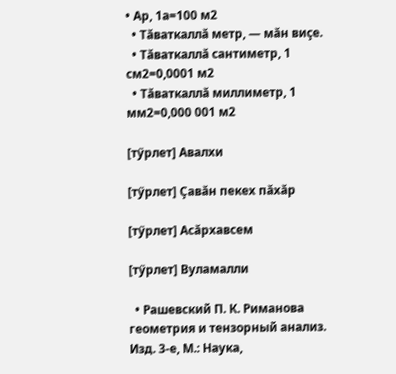• Ар, 1а=100 м2
  • Тăваткаллă метр, — мăн виçе.
  • Тăваткаллă сантиметр, 1 см2=0,0001 м2
  • Тăваткаллă миллиметр, 1 мм2=0,000 001 м2

[тӳрлет] Авалхи

[тӳрлет] Çавăн пекех пăхăр

[тӳрлет] Асăрхавсем

[тӳрлет] Вуламалли

  • Рашевский П. К. Риманова геометрия и тензорный анализ. Изд. 3-е, М.: Наука,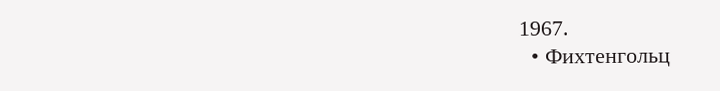1967.
  • Фихтенгольц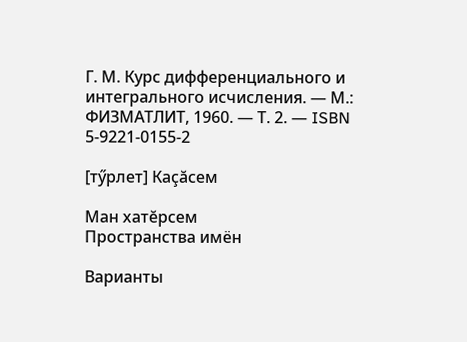Г. М. Курс дифференциального и интегрального исчисления. — М.: ФИЗМАТЛИТ, 1960. — Т. 2. — ISBN 5-9221-0155-2

[тӳрлет] Каçăсем

Ман хатĕрсем
Пространства имён

Варианты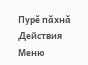Пурĕ пăхнă
Действия
Меню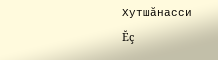Хутшăнасси
Ĕç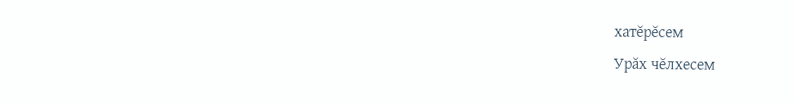хатĕрĕсем
Урăх чĕлхесем